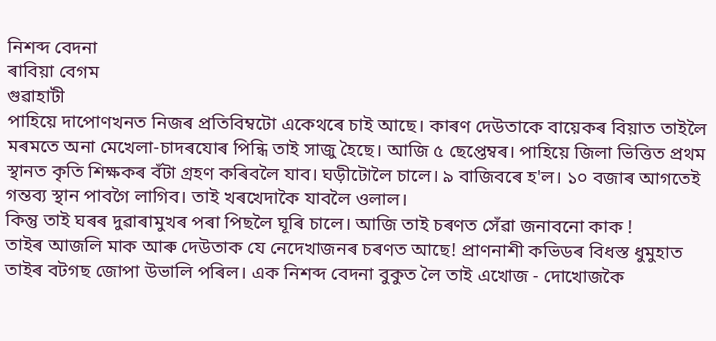নিশব্দ বেদনা
ৰাবিয়া বেগম
গুৱাহাটী
পাহিয়ে দাপোণখনত নিজৰ প্ৰতিবিম্বটো একেথৰে চাই আছে। কাৰণ দেউতাকে বায়েকৰ বিয়াত তাইলৈ মৰমতে অনা মেখেলা-চাদৰযোৰ পিন্ধি তাই সাজু হৈছে। আজি ৫ ছেপ্তেম্বৰ। পাহিয়ে জিলা ভিত্তিত প্ৰথম স্থানত কৃতি শিক্ষকৰ বঁটা গ্ৰহণ কৰিবলৈ যাব। ঘড়ীটোলৈ চালে। ৯ বাজিবৰে হ'ল। ১০ বজাৰ আগতেই গন্তব্য স্থান পাবগৈ লাগিব। তাই খৰখেদাকৈ যাবলৈ ওলাল।
কিন্তু তাই ঘৰৰ দুৱাৰামুখৰ পৰা পিছলৈ ঘূৰি চালে। আজি তাই চৰণত সেঁৱা জনাবনো কাক !
তাইৰ আজলি মাক আৰু দেউতাক যে নেদেখাজনৰ চৰণত আছে! প্ৰাণনাশী কভিডৰ বিধস্ত ধুমুহাত তাইৰ বটগছ জোপা উভালি পৰিল। এক নিশব্দ বেদনা বুকুত লৈ তাই এখোজ - দোখোজকৈ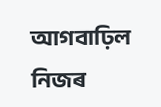আগবাঢ়িল নিজৰ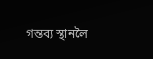গন্তব্য স্থানলৈ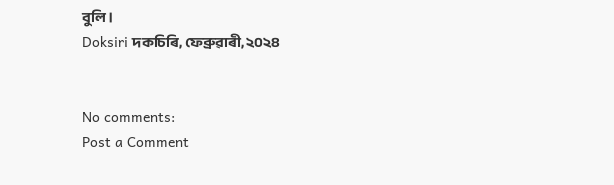বুলি।
Doksiri দকচিৰি, ফেব্ৰুৱাৰী, ২০২৪


No comments:
Post a Comment